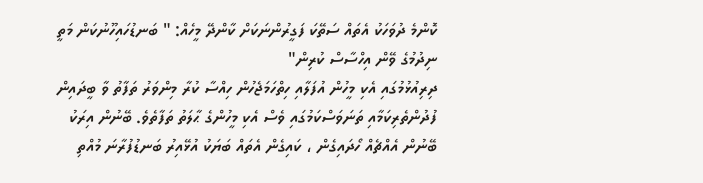ކޮންމެ ދުވަހަކު އެތައް ސަތޭކަ ފަގީރުންނަކަށް ކާންދޭ މީހެއް: " ބަނޑުހައިހޫނުކަން މަތީ ނިދުމުގެ ވޭން އިހްސާސް ކުރިން"
ދިރިއުޅުމުގައި އެކި މީހުން އުފަލާއި ހިތްހަމަޖެހުން ހިއްސާ ކުރާ މިންވަރު ތަފާތު ވާ ބީދައިން ފުދުންތެރިކަމާއި ތަނަވަސްކަމުގައި ވެސް އެކި މީހުންގެ ޙާލަތު ތަފާތެވެ. ބޭނުން އިރަކު ބޭނުން އެއްޗެއް ހޯދައިގެން ، ކައިގެން އެތައް ބަޔަކު އުޅޭއިރު ބަނޑުފުރާނަ މުއްތި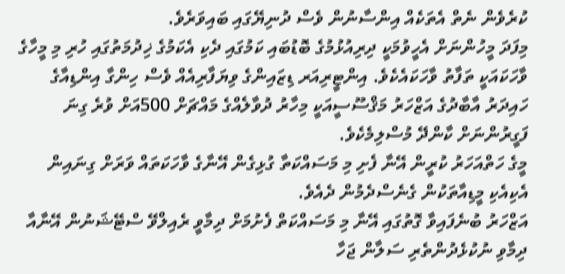ކުރެވެން ނެތް އެތަކެއް އިންސާނުން ވެސް ދުނިޔޭގައި ބައިވަރެވެ.
މިފަދަ މީހުންނަށް އެހީވުމަކީ ދިރިއުޅުމުގެ ބޮޑުބައި ކަމުގައި ދެކި އެކަމުގެ ޚިދުމަތުގައި ހުރި މި މީހާގެ ވާހަކައަކީ ތަފާތު ވާހަކައެކެވެ. އިންޓީރިއަރ ޑިޒައިންގެ ވިޔަފާރިއެއް ވެސް ހިންގާ އިންޑިއާގެ ހައިދަރު އާބާދުގެ އަޒްހަރު މަޤްސޫސީއަކީ މިހާރު ދުވާލެއްގެ މައްޗަށް 500އަށް ވުރެ ގިނަ ފަގީރުންނަށް ކާންދޭ މުސްލިމެކެވެ.
މީގެ ހަތްއަހަރު ކުރީން އޭނާ ފެށި މި މަސައްކަތާ ގުޅިގެން އޭނާގެ ވާހަކަތައް ވަރަށް ގިނައިން އެކިއެކި މީޑިއާތަކުން ގެނެސްދެމުން ދެއެވެ.
އަޒްހަރު ބުނެފައިވާ ގޮތުގައި އޭނާ މި މަސައްކަތް ފެށުމަށް ދިމާވީ ރެއިލްވޭ ސްޓޭޝަނުން އޭނާއާ ދިމާވި ނުކުޅެދުންތެރި ސަލާން ޖަހާ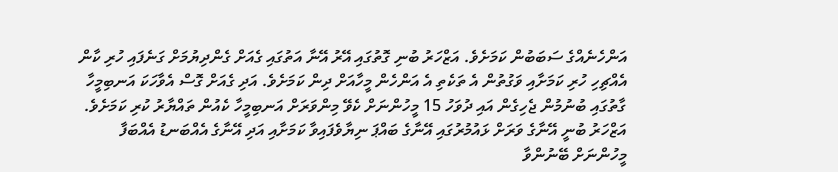އަންހެނެއްގެ ސަބަބުން ކަމަށެވެ. އަޒްހަރު ބުނި ގޮތުގައި އޭރު އޭނާ އަތުގައި ގެއަށް ގެންދިޔުމަށް ގަނެފައި ހުރި ކާން އެއްޗިހި ހުރި ކަމަށާއި ވަގުތުން އެ ތަކެތި އެ އަންހެން މީހާއަށް ދިން ކަމަށެވެ. އަދި ގެއަށް ގޮސް އެވާހަކަ އަނބިމީހާ ގާތުގައި ބުނުމުން ޖެހިގެން އައި ދުވަހު 15 މީހުންނަށް ކެވޭ މިންވަރަށް އަނބިމީހާ ކެއުން ތައްޔާރު ކުރި ކަމަށެވެ.
އަޒްހަރު ބުނީ އޭނާގެ ވަރަށް ޅައުމުރުގައި އޭނާގެ ބައްޕަ ނިޔާވެފައިވާ ކަމަށާއި އަދި އޭނާގެ އެއްބަނޑު އެއްބަފާ މީހުންނަށް ބޭނުންވާ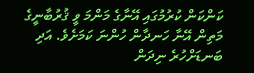ކަންކަން ކުރުމުގައި އޭނާގެ މަންމަ ވީ ޤުރުބާނީގެ މަތިން އޭނާ ހަނދާން ހުންނަ ކަމަށެވެ. އަދި ބަނޑަށްހުރެ ނިދަން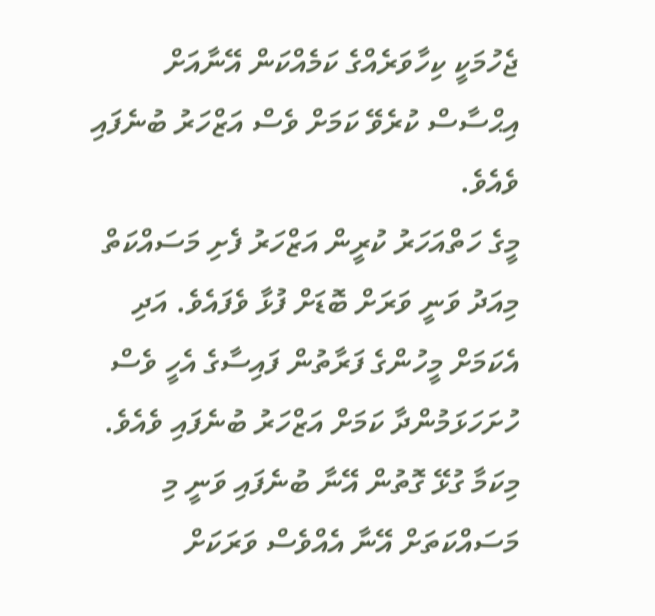ޖެހުމަކީ ކިހާވަރެއްގެ ކަމެއްކަން އޭނާއަށް އިޙްސާސް ކުރެވޭ ކަމަށް ވެސް އަޒްހަރު ބުނެފައި ވެއެވެ.
މީގެ ހަތްއަހަރު ކުރީން އަޒްހަރު ފެށި މަސައްކަތް މިއަދު ވަނީ ވަރަށް ބޮޑަށް ފުޅާ ވެފައެވެ. އަދި އެކަމަށް މީހުންގެ ފަރާތުން ފައިސާގެ އެހީ ވެސް ހުށަހަޅަމުންދާ ކަމަށް އަޒްހަރު ބުނެފައި ވެއެވެ. މިކަމާ ގުޅޭ ގޮތުން އޭނާ ބުނެފައި ވަނީ މި މަސައްކަތަށް އޭނާ އެއްވެސް ވަރަކަށް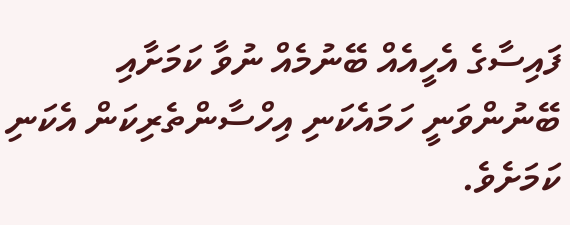ފައިސާގެ އެހީއެއް ބޭނުމެއް ނުވާ ކަމަށާއި ބޭނުންވަނީ ހަމައެކަނި އިހްސާންތެރިކަން އެކަނި ކަމަށެވެ.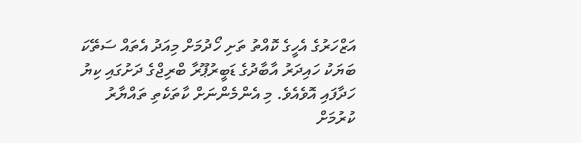އަޒްހަރުގެ އެހީގެ ކޮއްތު ތަށި ހޯދުމަށް މިއަދު އެތައް ސަތޭކަ ބަޔަކު ހައިދަރު އާބާދުގެ ޑަބީރުޕޫރާ ބްރިޖްގެ ދަށުގައި ކިޔު ހަދާފައި އޮވެއެވެ. މި އެންމެންނަށް ކާތަކެތި ތައްޔާރު ކުރުމަށް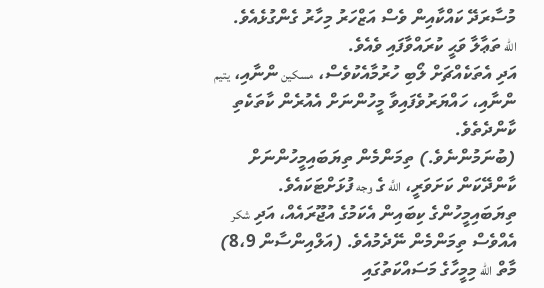މުސާރަދޭ ކައްކާއިން ވެސް އަޒްހަރު މިހާރު ގެންގުޅެއެވެ.
الله ތަޢާލާ ވަޙީ ކުރައްވާފައި ވެއެވެ.
އަދި އެތަކެއްޗަށް ލޯބި ހުރުމާއެކުވެސް، مسكين ންނާއި، يتيم ންނާއި، ހައްޔަރުވެފައިވާ މީހުންނަށް އެއުރެން ކާތަކެތި ކާންދެތެވެ.
(ބުނަމުންނެވެ.) ތިމަންމެން ތިޔަބައިމީހުންނަށް ކާންދޭކަން ކަށަވަރީ، اللَّه ގެ وجه ފުޅަށްޓަކައެވެ. ތިޔަބައިމީހުންގެ ކިބައިން އެކަމުގެ އުޖޫރައެއް، އަދި شكر އެއްވެސް ތިމަންމެން ނޭދެމުއެވެ. (އަލްއިންސާން 8،9)
މާތް الله މިމީހާގެ މަސައްކަތުގައި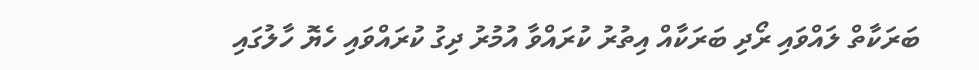ބަރަކާތް ލައްވައި ރޯދި ބަރަކާއް އިތުރު ކުރައްވާ އުމުރު ދިގު ކުރައްވައި ހެޔޮ ހާލުގައި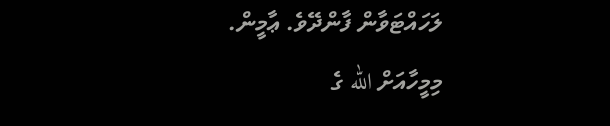ލަހައްޓަވާން ފާންދޭވެ. ޢާމީން.
މިމީހާއަށް الله ގެ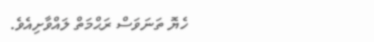ހެޔޮ ތަނަވަސް ރަޙްމަތް ލައްވާށިއެވެ.